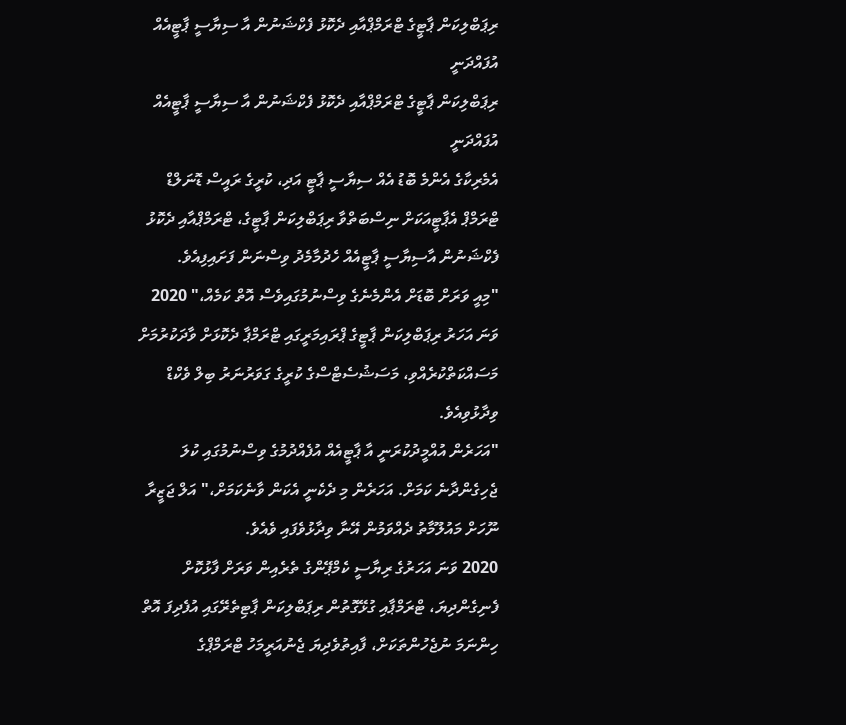ރިޕަބްލިކަން ޕާޓީގެ ޓްރަމްޕްއާއި ދެކޮޅު ފެކްޝަނުން އާ ސިޔާސީ ޕާޓީއެއް އުފައްދަނީ
ރިޕަބްލިކަން ޕާޓީގެ ޓްރަމްޕްއާއި ދެކޮޅު ފެކްޝަނުން އާ ސިޔާސީ ޕާޓީއެއް އުފައްދަނީ
އެމެރިކާގެ އެންމެ ބޮޑު އެއް ސިޔާސީ ޕާޓީ އަދި، ކުރީގެ ރައީސް ޑޮނަލްޑް ޓްރަމްޕް އެޕާޓީއަކަށް ނިސްބަތްވާ ރިޕަބްލިކަން ޕާޓީގެ، ޓްރަމްޕްއާއި ދެކޮޅު ފެކްޝަނުން އާސިޔާސީ ޕާޓީއެއް ހެދުމާމެދު ވިސްނަން ފަށައިފިއެވެ.
"މިއީ ވަރަށް ބޮޑަށް އެންމެނެގެ ވިސްނުމުގައިވެސް އޮތް ކަމެއް،" 2020 ވަނަ އަހަރު ރިޕަބްލިކަން ޕާޓީގެ ޕްރައިމަރީގައި ޓްރަމްޕާ ދެކޮޅަށް ވާދަކުރުމަށް މަސައްކަތްކުރެއްވި، މަސަޝުސެޓްސްގެ ކުރީގެ ގަވަރުނަރު ބިލް ވެކްޑް ވިދާޅުވިއެވެ.
"އަހަރެން އުއްމީދުކުރަނީ އާ ޕާޓީއެއް އުފެއްދުމުގެ ވިސްނުމުގައި ކުލަ ޖެހިގެންދާނެ ކަމަށް. އަހަރެން މި ދެކެނީ އެކަން ވާނެކަމަށް،" އަލް ޖަޒީރާ ނޫހަށް މައުލޫމާތު ދެއްވަމުން އޭނާ ވިދާޅުވެފައި ވެއެވެ.
2020 ވަނަ އަހަރުގެ ރިޔާސީ ކެމްޕޭންގެ ތެރެއިން ވަރަށް ފާޅުކޮށް ފެނިގެންދިޔަ، ޓްރަމްޕާއި ގުޅޭގޮތުން ރިޕަބްލިކަން ޕާޓިތެރޭގައި އުފެދިފަ އޮތް ހިންނަމަ ނުޖެހުންތަކަށް، ފާއިތުވެދިޔަ ޖެނުއަރީމަހު ޓްރަމްޕްގެ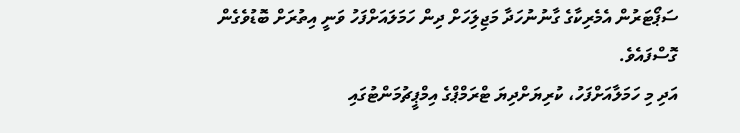ސަޕޯޓަރުން އެމެރިކާގެ ގާނުނުހަދާ މަޖިލިަހަށް ދިން ހަމަލައަށްފަހު ވަނީ އިތުރަށް ބޮޑުވެގެން ގޮސްފައެވެ.
އަދި މި ހަމަލާއަށްފަހު، ކުރިޔަށްދިޔަ ޓްރަމްޕްގެ އިމްޕީޗުމަންޓުގައި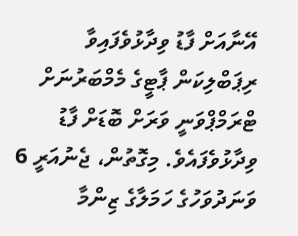އޭނާއަށް ފާޑު ވިދާޅުވެފައިވާ ރިޕަބްލިކަން ޕާޓީގެ މެމްބަރުނަށް ޓްރަމްޕްވަނީ ވަރަށް ބޮޑަށް ފާޑު ވިދާޅުވެފައެވެ. މިގޮތުން، ޖެނުއަރީ 6 ވަނަދުވަހުގެ ހަމަލާގެ ޒިންމާ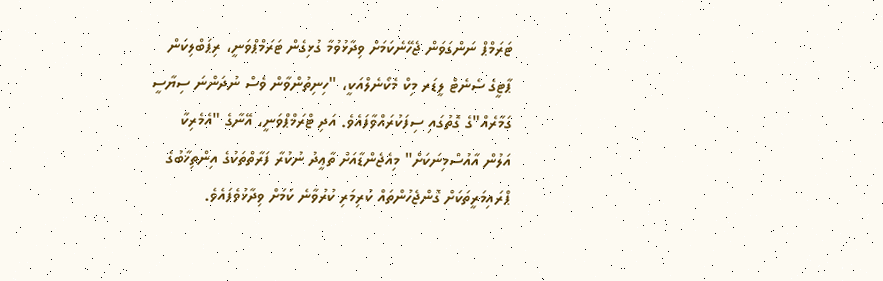ޓަރަމްޕް ނަންގަވަން ޖެހޭނެކަމަށް ވިދާޅުވުމާ ގުޅިގެން ޓަރަމްޕްވަނީ، ރިޕަބްލިކަން ޕާޓީގެ ސެނެޓް ލީޑަރ މިކް މެކޯނެލްއަކީ، "ހިނިތުންވާން ވެސް ނުދަންނަ ސިޔާސީ ގަމާރެއް"ގެ ގޮތުގައި ސިފަކުރައްވާފައެވެ. އަދި ޓްރަމްޕްވަނީ، އޭނާގެ "އެމެރިކާ އަލުން އާއުސްމިނަކަށް" މިއެޖެންޑާއަށް ތާޢީދު ނުކުރާ ފަރާތްތަކުގެ އިންތިޚާބުގެ ޕްރައިމަރީތަކަށް ގޮންޖެހުންތައް ކުރިމަރި ކުރުވާނެ ކަމަށް ވިދާޅުވެފައެވެ.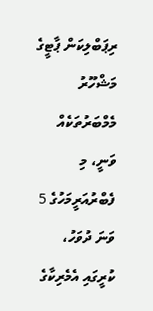ރިޕަބްލިކަން ޕާޓީގެ މަޝްހޫރު މެމްބަރުތަކެއް ވަނީ، މި ފެބްރުއަރީމަހުގެ 5 ވަނަ ދުވަހު، ކުރީގައި އެމެރިކާގެ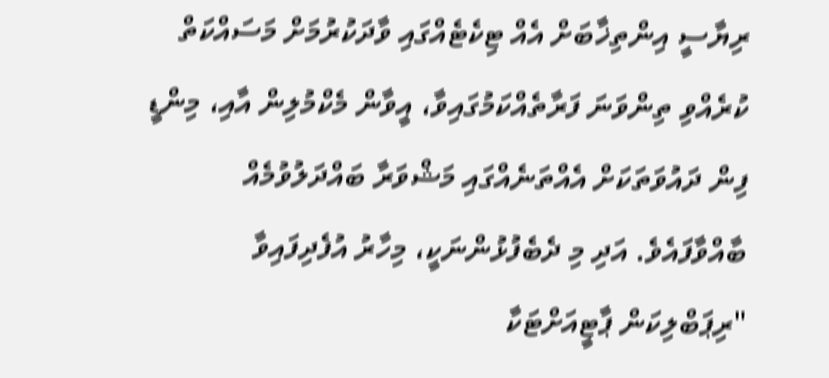ރިޔާސީ އިންތިޚާބަށް އެއް ޓިކެޓެއްގައި ވާދަކުރުމަށް މަސައްކަތް ކުރެއްވި ތިންވަނަ ފަރާތެއްކަމުގައިވާ، އީވާން މެކްމުލިން އާއި، މިންޑީ ފިން ދައުވަތަކަށް އެއްތަނެއްގައި މަޝްވަރާ ބައްދަލުވުމެއް ބާއްވާފައެވެ. އަދި މި ދެބެފުޅުންނަކީ، މިހާރު އުފެދިފައިވާ "ރިޕަބްލިކަން ޕާޓީއަށްޓަކާ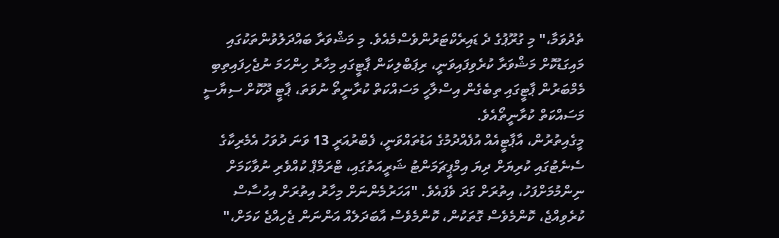ތެދުވަމާ،" މި ގުރޫޕުގެ ދެ ޑައިރެކްޓަރުންވެސްމެއެވެ. މި މަޝްވަރާ ބައްދަލުވުންތަކުގައި މައިގަޑުކޮށް މަޝްވަރާ ކުރެވިފައިވަނީ، ރިޕަބްލިކަން ޕާޓީގައި މިހާރު ހިންހަމަ ނުޖެހިފައިތިބި މެމްބަރުން ޕާޓީގައި ތިބެގެން އިސްލާހީ މަސައްކަތް ކުރާނީތޯ ނުވަތަ، ޕާޓީ ދޫކޮށް ސިޔާސީ މަސައްކަތް ކުރާނީތޯއެވެ.
މީގެއިތުރުން، އާޕާޓީއެއް އުފެއްދުމުގެ އަޑުތައްވަނީ، ފެބްރުއަރީ 13 ވަނަ ދުވަހު އެމެރިކާގެ ސެނެޓުގައި ކުރިޔަށް ދިޔަ އިމްޕީޗަމަންޓު ޝަރީއަތުގައި، ޓްރަމްޕް ކުއްވެރި ނުވާކަމަށް ނިންމުމަށްފަހު، އިތުރަށް ގަދަ ވެފައެވެ. "އަހަރުމެންނަށް މިހާރު އިތުރަށް އިހުސާސް ކުރެވިއްޖެ، ކޮންމެވެސް ގޮތަކުން، ކޮންމެވެސް އާބަދަލެއް އަންނަން ޖެހިއްޖެ ކަމަށް،"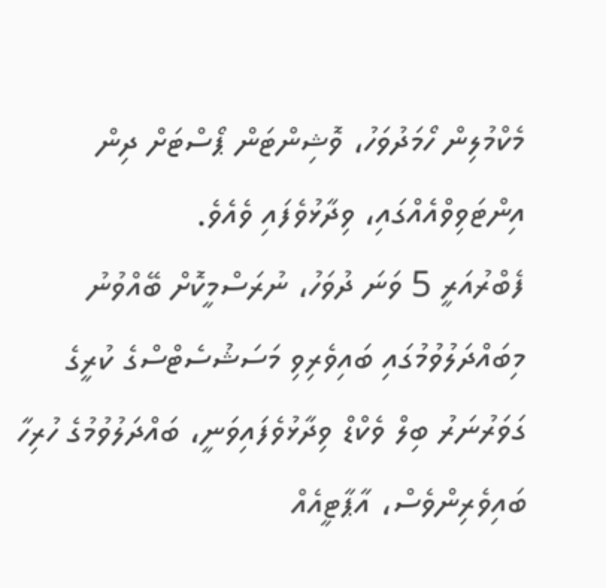މެކްމުލިން ހޯމަދުވަހު، ވޮޝިންޓަން ޕޯސްޓަށް ދިން އިންޓަވިވްއެއްގައި، ވިދާޅުވެފައި ވެއެވެ.
ފެބްރުއަރީ 5 ވަނަ ދުވަހު، ނުރަސްމީކޮށް ބޭއްވުނު މިބައްދަލުވުމުގައި ބައިވެރިވި މަސަޝުސެޓްސްގެ ކުރީގެ ގަވަރުނަރު ބިލް ވެކްޑް ވިދާޅުވެފައިވަނީ، ބައްދަލުވުމުގެ ހުރިހާ ބައިވެރިންވެސް، އާޕާޓީއެއް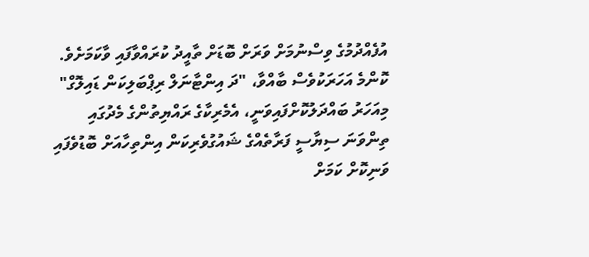އުފެއްދުމުގެ ވިސްނުމަށް ވަރަށް ބޮޑަށް ތާއީދު ކުރައްވާފައި ވާކަމަށެވެ.
ކޮންމެ އަހަރަކުވެސް ބާއްވާ، "ދަ އިންޓާނަލް ރިޕްބަލިކަން ޑައިލޮގް" މިއަހަރު ބައްދަލުކޮށްފައިވަނީ، އެމެރިކާގެ ރައްޔިތުންގެ މެދުގައި ތިންވަނަ ސިޔާސީ ފަރާތެއްގެ ޝައުގުވެރިކަން އިންތިހާއަށް ބޮޑުވެފައި ވަނިކޮށް ކަމަށް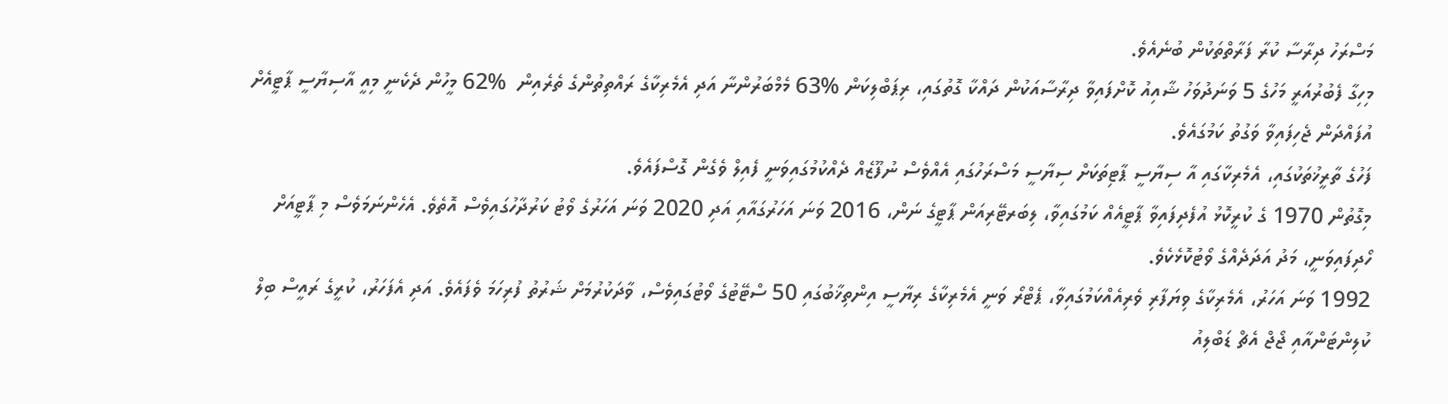މަސްރަހު ދިރާސާ ކުރާ ފަރާތްތަކުން ބުނެއެވެ.
މިހިގާ ފެބުރުއަރީ މަހުގެ 5 ވަނަދުވަހު ޝާއިއު ކޮށްފައިވާ ދިރާސާއަކުން ދައްކާ ގޮތުގައި، ރިޕަބްލިކަން %63 މެމްބަރުންނާ އަދި އެމެރިކާގެ ރައްތިތުންގެ ތެރެއިން  %62 މީހުން ދެކެނީ މިއީ އާސިޔާސީ ޕާޓީއެށް އުފައްދަން ޖެހިފައިވާ ވަގުތު ކަމުގައެވެ.
ފަހުގެ ތާރީޚުތަކުގައި، އެމެރިކާގައި އާ ސިޔާސީ ޕާޓިތަކަށް ސިޔާސީ މަސްރަހުގައި އެއްވެސް ނުފޫޒެއް ދެއްކުމުގައިވަނީ ފެއިލް ވެގެން ގޮސްފައެވެ.
މިގޮތުން 1970 ގެ ކުރީކޮޅު އުފެދިފައިވާ ޕާޓީއެއް ކަމުގައިވާ، ލިބަރޓޭރިއަން ޕާޓީގެ ނަން، 2016 ވަނަ އަހަރުގައާއި އަދި 2020 ވަނަ އަހަރުގެ ވޯޓު ކަރުދާހުގައިވެސް އޮތެވެ. އެހެންނަމަވެސް މި ޕާޓީއަށް ހޯދިފައިވަނީ، މަދު އަދަދެއްގެ ވޯޓުކޮޅެކެވެ.
1992 ވަނަ އަހަރު، އެމެރިކާގެ ވިޔަފާރި ވެރިއެއްކަމުގައިވާ، ޕެޓްރޯ ވަނީ އެމެރިކާގެ ރިޔާސީ އިންތިޚާބުގައި 50 ސްޓޭޓުގެ ވޯޓުގައިވެސް، ވާދަކުރުމަށް ޝަރުތު ފުރިހަމަ ވެފައެވެ. އަދި އެފަހަރު، ކުރީގެ ރައީސް ބިލް ކުލިންޓަންއާއި ޖޯޖް އެޗް ޑަބްލިއު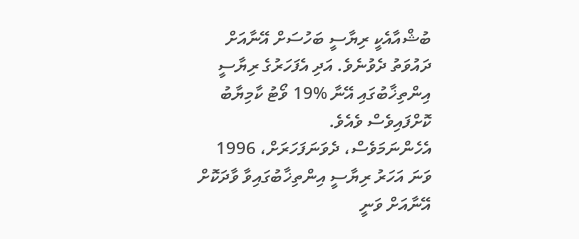ބުޝްއާއެކީ ރިޔާސީ ބަހުސަށް އޭނާއަށް ދައުވަތު ދެވުނެވެ. އަދި އެފަހަރުގެ ރިޔާސީ އިންތިޚާބުގައި އޭނާ %19 ވޯޓު ކާމިޔާބު ކޮށްފައިވެސް ވެއެވެ.
އެހެންނަމަވެސް، ދެވަނަފަހަރަށް، 1996 ވަނަ އަހަރު ރިޔާސީ އިންތިޚާބުގައިވާ ވާދަކޮށް އޭނާއަށް ވަނީ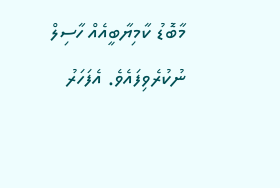މާބޮޑު ކާމިޔާބީއެއް ހާސިލް ނުކުރެވިފައެވެ. އެފަހަރު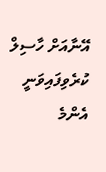އޭނާއަށް ހާސިލް ކުރެވިފައިވަނީ އެންމެ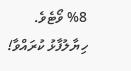%8 ވޯޓެވެ.
ހިޔާލުފާޅު ކުރައްވާ!